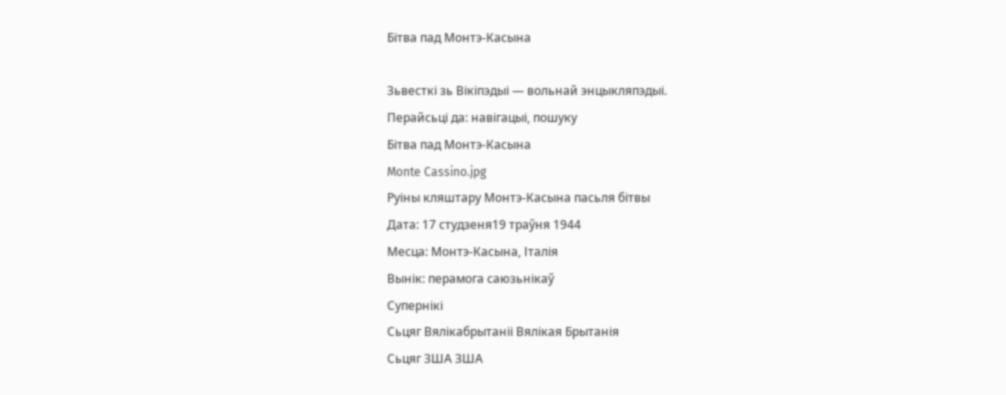Бітва пад Монтэ-Касына

Зьвесткі зь Вікіпэдыі — вольнай энцыкляпэдыі.
Перайсьці да: навігацыі, пошуку
Бітва пад Монтэ-Касына
Monte Cassino.jpg
Руіны кляштару Монтэ-Касына пасьля бітвы
Дата: 17 студзеня19 траўня 1944
Месца: Монтэ-Касына, Італія
Вынік: перамога саюзьнікаў
Супернікі
Сьцяг Вялікабрытаніі Вялікая Брытанія
Сьцяг ЗША ЗША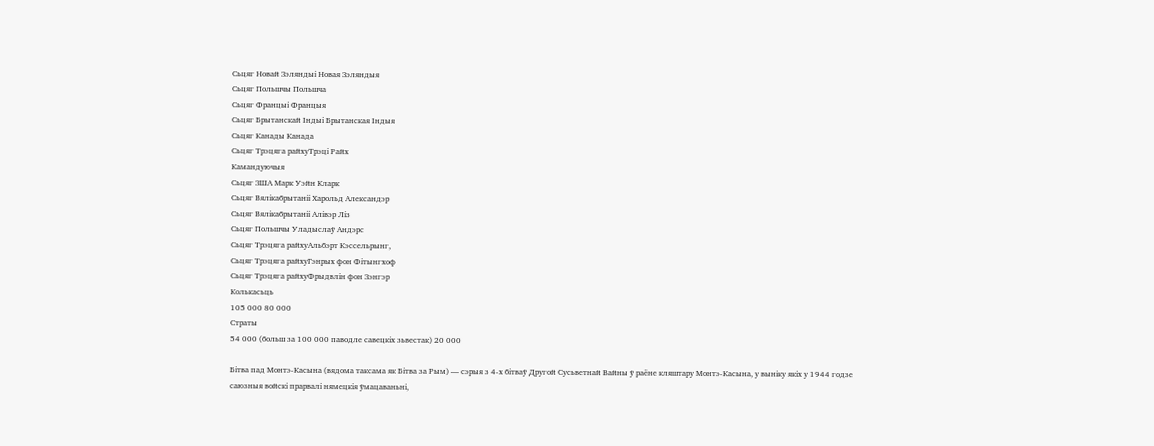Сьцяг Новай Зэляндыі Новая Зэляндыя
Сьцяг Польшчы Польшча
Сьцяг Францыі Францыя
Сьцяг Брытанскай Індыі Брытанская Індыя
Сьцяг Канады Канада
Сьцяг Трэцяга райхуТрэці Райх
Камандуючыя
Сьцяг ЗША Марк Уэйн Кларк
Сьцяг Вялікабрытаніі Харольд Александэр
Сьцяг Вялікабрытаніі Алівэр Ліз
Сьцяг Польшчы Уладыслаў Андэрс
Сьцяг Трэцяга райхуАльбэрт Кэссельрынг,
Сьцяг Трэцяга райхуГэнрых фон Фітынгхоф
Сьцяг Трэцяга райхуФрыдвлін фон Зэнгэр
Колькасьць
105 000 80 000
Страты
54 000 (больш за 100 000 паводле савецкіх зьвестак) 20 000

Бітва пад Монтэ-Касына (вядома таксама як Бітва за Рым) — сэрыя з 4-х бітваў Другой Сусьветнай Вайны ў раёне кляштару Монтэ-Касына, у выніку якіх у 1944 годзе саюзныя войскі прарвалі нямецкія ўмацаваньні,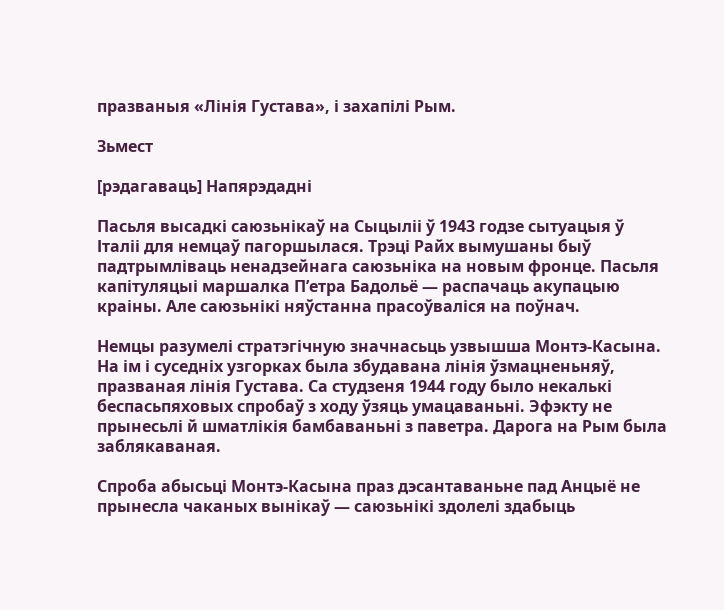празваныя «Лінія Густава», і захапілі Рым.

Зьмест

[рэдагаваць] Напярэдадні

Пасьля высадкі саюзьнікаў на Сыцыліі ў 1943 годзе сытуацыя ў Італіі для немцаў пагоршылася. Трэці Райх вымушаны быў падтрымліваць ненадзейнага саюзьніка на новым фронце. Пасьля капітуляцыі маршалка П’етра Бадольё — распачаць акупацыю краіны. Але саюзьнікі няўстанна прасоўваліся на поўнач.

Немцы разумелі стратэгічную значнасьць узвышша Монтэ-Касына. На ім і суседніх узгорках была збудавана лінія ўзмацненьняў, празваная лінія Густава. Са студзеня 1944 году было некалькі беспасьпяховых спробаў з ходу ўзяць умацаваньні. Эфэкту не прынесьлі й шматлікія бамбаваньні з паветра. Дарога на Рым была заблякаваная.

Спроба абысьці Монтэ-Касына праз дэсантаваньне пад Анцыё не прынесла чаканых вынікаў — саюзьнікі здолелі здабыць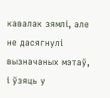кавалак зямлі, але не дасягнулі вызначаных мэтаў, і ўзяць у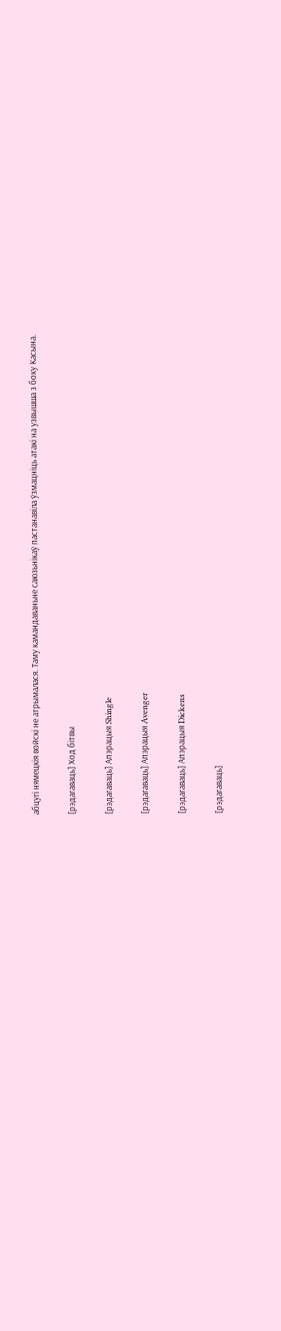абцугі нямецкія войскі не атрымалася. Таму камандаваньне саюзьнікаў пастанавіла ўзмацніць атакі на узвышша з боку Касына.

[рэдагаваць] Ход бітвы

[рэдагаваць] Апэрацыя Shingle

[рэдагаваць] Апэрацыя Avenger

[рэдагаваць] Апэрацыя Dickens

[рэдагаваць]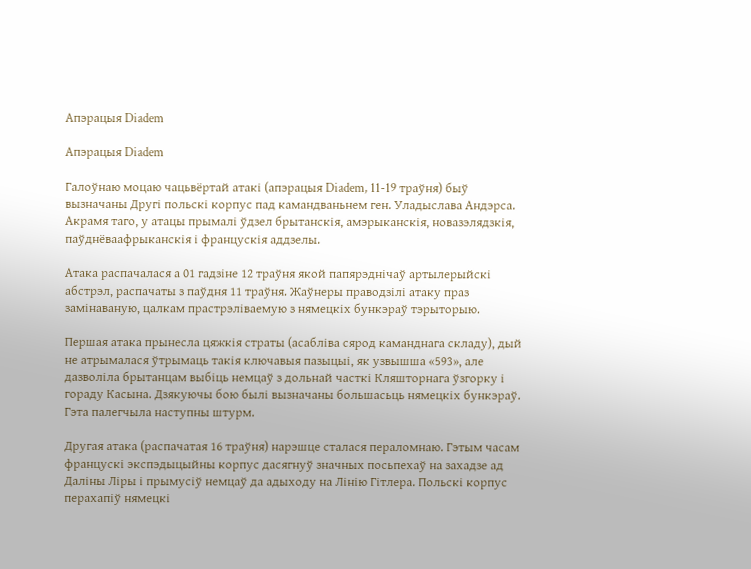Апэрацыя Diadem

Апэрацыя Diadem

Галоўнаю моцаю чацьвёртай атакі (апэрацыя Diadem, 11-19 траўня) быў вызначаны Другі польскі корпус пад камандваньнем ген. Уладыслава Андэрса. Акрамя таго, у атацы прымалі ўдзел брытанскія, амэрыканскія, новазэлядзкія, паўднёваафрыканскія і францускія аддзелы.

Атака распачалася а 01 гадзіне 12 траўня якой папярэднічаў артылерыйскі абстрэл, распачаты з паўдня 11 траўня. Жаўнеры праводзілі атаку праз замінаваную, цалкам прастрэліваемую з нямецкіх бункэраў тэрыторыю.

Першая атака прынесла цяжкія страты (асабліва сярод каманднага складу), дый не атрымалася ўтрымаць такія ключавыя пазыцыі, як узвышша «593», але дазволіла брытанцам выбіць немцаў з дольнай часткі Кляшторнага ўзгорку і гораду Касына. Дзякуючы бою былі вызначаны большасьць нямецкіх бункэраў. Гэта палегчыла наступны штурм.

Другая атака (распачатая 16 траўня) нарэшце сталася пераломнаю. Гэтым часам францускі экспэдыцыйны корпус дасягнуў значных посьпехаў на захадзе ад Даліны Ліры і прымусіў немцаў да адыходу на Лінію Гітлера. Польскі корпус перахапіў нямецкі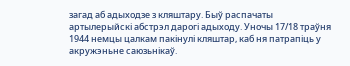загад аб адыходзе з кляштару. Быў распачаты артылерыйскі абстрэл дарогі адыходу. Уночы 17/18 траўня 1944 немцы цалкам пакінулі кляштар, каб ня патрапіць у акружэньне саюзьнікаў.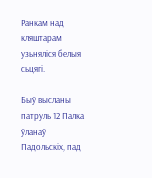Ранкам над кляштарам узьняліся белыя сьцягі.

Быў высланы патруль 12 Палка ўланаў Падольскіх, пад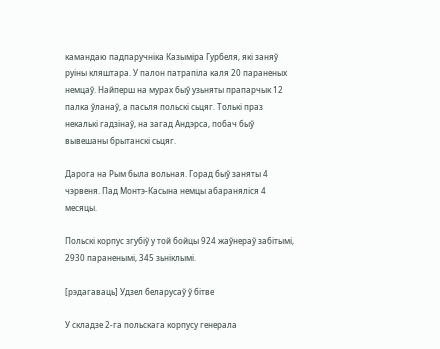камандаю падпаручніка Казыміра Гурбеля, які заняў руіны кляштара. У палон патрапіла каля 20 параненых немцаў. Найперш на мурах быў узьняты прапарчык 12 палка ўланаў, а пасьля польскі сьцяг. Толькі праз некалькі гадзінаў, на загад Андэрса, побач быў вывешаны брытанскі сьцяг.

Дарога на Рым была вольная. Горад быў заняты 4 чэрвеня. Пад Монтэ-Касына немцы абараняліся 4 месяцы.

Польскі корпус згубіў у той бойцы 924 жаўнераў забітымі, 2930 параненымі, 345 зьніклымі.

[рэдагаваць] Удзел беларусаў ў бітве

У складзе 2-га польскага корпусу генерала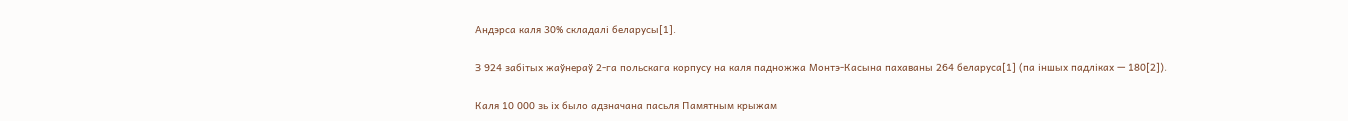Андэрса каля 30% складалі беларусы[1].

З 924 забітых жаўнераў 2-га польскага корпусу на каля падножжа Монтэ-Касына пахаваны 264 беларуса[1] (па іншых падліках — 180[2]).

Каля 10 000 зь іх было адзначана пасьля Памятным крыжам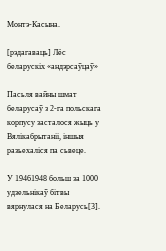Монтэ-Касына.

[рэдагаваць] Лёс беларускіх «андэрсаўцаў»

Пасьля вайны шмат беларусаў з 2-га польскага корпусу засталося жыць у Вялікабрытаніі, іншыя разьехаліся па сьвеце.

У 19461948 больш за 1000 удзельнікаў бітвы вярнулася на Беларусь[3].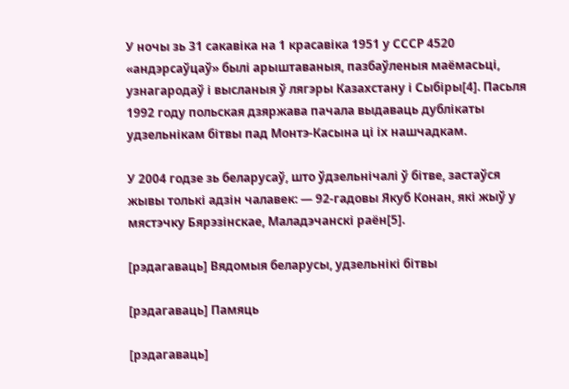У ночы зь 31 сакавіка на 1 красавіка 1951 у СССР 4520 «андэрсаўцаў» былі арыштаваныя, пазбаўленыя маёмасьці, узнагародаў і высланыя ў лягэры Казахстану і Сыбіры[4]. Пасьля 1992 году польская дзяржава пачала выдаваць дублікаты удзельнікам бітвы пад Монтэ-Касына ці іх нашчадкам.

У 2004 годзе зь беларусаў, што ўдзельнічалі ў бітве, застаўся жывы толькі адзін чалавек: — 92-гадовы Якуб Конан, які жыў у мястэчку Бярэзінскае, Маладэчанскі раён[5].

[рэдагаваць] Вядомыя беларусы, удзельнікі бітвы

[рэдагаваць] Памяць

[рэдагаваць]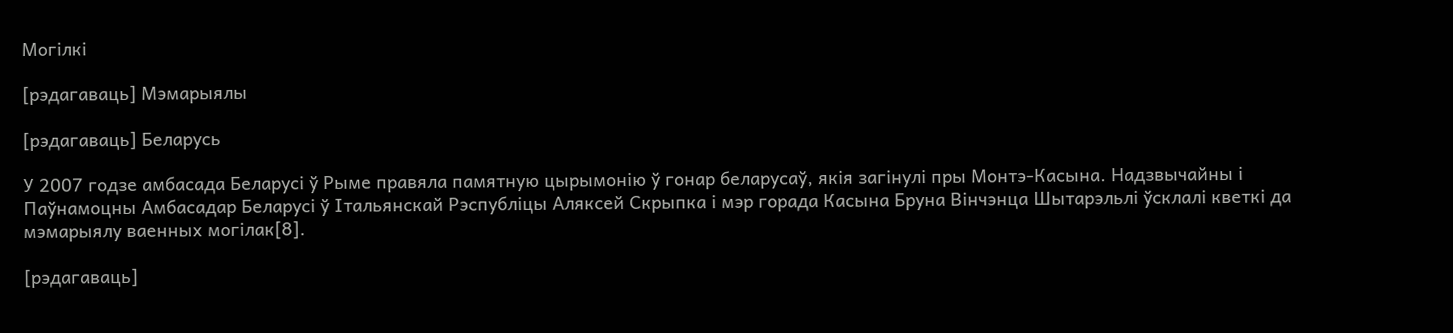Могілкі

[рэдагаваць] Мэмарыялы

[рэдагаваць] Беларусь

У 2007 годзе амбасада Беларусі ў Рыме правяла памятную цырымонію ў гонар беларусаў, якія загінулі пры Монтэ-Касына. Надзвычайны і Паўнамоцны Амбасадар Беларусі ў Італьянскай Рэспубліцы Аляксей Скрыпка і мэр горада Касына Бруна Вінчэнца Шытарэльлі ўсклалі кветкі да мэмарыялу ваенных могілак[8].

[рэдагаваць]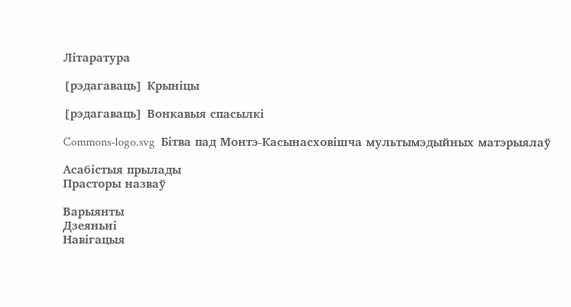Літаратура

[рэдагаваць] Крыніцы

[рэдагаваць] Вонкавыя спасылкі

Commons-logo.svg  Бітва пад Монтэ-Касынасховішча мультымэдыйных матэрыялаў

Асабістыя прылады
Прасторы назваў

Варыянты
Дзеяньні
Навігацыя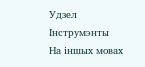Удзел
Інструмэнты
На іншых мовах